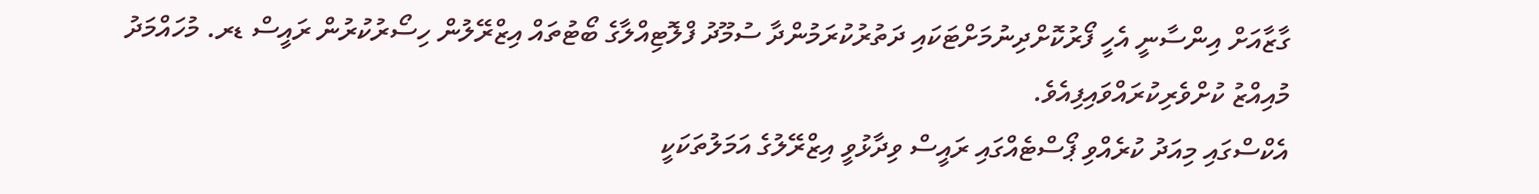ގާޒާއަށް އިންސާނީ އެހީ ފޯރުކޮށްދިނުމަށްޓަކައި ދަތުރުކުރަމުންދާ ސުމޫދު ފްލޮޓިއްލާގެ ބޯޓުތައް އިޒްރޭލުން ހިސޯރުކުރުން ރައީސް ޑރ. މުހައްމަދު މުއިއްޒު ކުށްވެރިކުރައްވައިފިއެވެ.
އެކްސްގައި މިއަދު ކުރެއްވި ޕޯސްޓެއްގައި ރައީސް ވިދާޅުވީ އިޒްރޭލުގެ އަމަލުތަކަކީ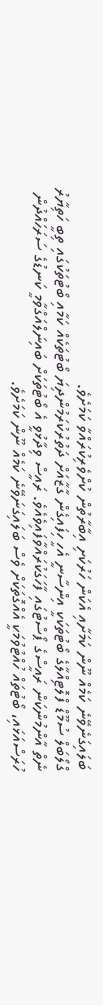ބަލައިގަނެވޭނެ ކަމެއް ނޫން ކަމަށާއި އެކަން ހަރުކަށި އިބާރާތުން ކުށްވެރިކުރައްވާ ކަމަށެވެ.
ގްލޯބަލް ސުމޫޑް ފްލޮޓިއްލާގެ ބޯޓުތަކަކީ އިންސާނީ އެހީ ހިފައިގެން ގާޒާއަށް ދަތުރުކުރަމުންދިޔަ ބޯޓުތަކެއް ކަމާއި ބޯޓުތަކުގައި ތިބީ ހަތިޔާރު ނެތް އާންމުންކަން ރައީސްގެ ޕޯސްޓުގައި ފާހަގަކުރައްވާފައިވެއެވެ. ރައީސް ވިދާޅުވީ އެ ބޯޓުތަކަށް ބައިނަލްއަގްވާމީ ކަނޑުގެ ސަރަހައްދުން ހުރަސްއަޅައި، ބޯޓުތައް ހުއްޓުވުމަކީ އެއްގޮތަކަށް ވެސް ބަލައިގަނަވޭނެ ކަމެއް ނޫން ކަމަށެވެ.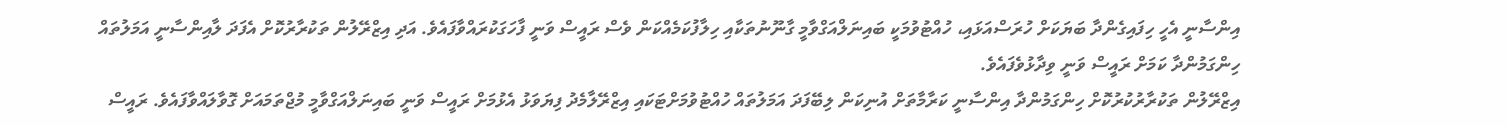އިންސާނީ އެހީ ހިފައިގެންދާ ބަޔަކަށް ހުރަސްއަޅައި، ހުއްޓުވުމަކީ ބައިނަލްއަގްވާމީ ގާނޫނުތަކާއި ހިލާފުކަމެއްކަން ވެސް ރައީސް ވަނީ ފާހަގަކުރައްވާފައެވެ. އަދި އިޒްރޭލުން ތަކުރާރުކޮށް އެފަދަ ލާއިންސާނީ އަމަލުތައް ހިންގަމުންދާ ކަމަށް ރައީސް ވަނީ ވިދާޅުވެފައެވެ.
އިޒްރޭލުން ތަކުރާރުކުރުކޮށް ހިންގަމުންދާ އިންސާނީ ކަރާމާތަށް އުނިކަން ލިބޭފަދަ އަމަލުތައް ހުއްޓުވުމަށްޓަކައި އިޒްރޭލާމެދު ފިޔަވަޅު އެޅުމަށް ރައީސް ވަނީ ބައިނަލްއަގްވާމީ މުޖްތަމައަށް ގޮވާލައްވާފައެވެ. ރައީސް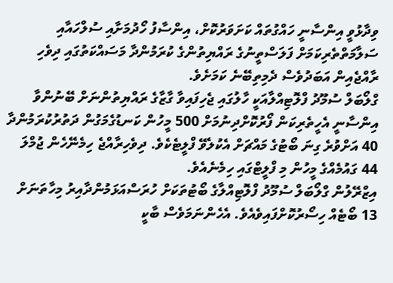ވިދާޅުވީ އިންސާނީ ހައްގުތައް ކަށަވަރުކޮށް، އިންސާފު ހޯދުމަށާއި ސުލްހައާއި ސަލާމަތްތެރިކަމަށް ފަލަސްތީނުގެ ރައްޔިތުންގެ ކުރަމުންދާ މަސައްކަތުގައި ދިވެހި ރާއްޖެއިން އަބަދުވެސް ދެމިތިބޭނެ ކަމަށެވެ.
ގްލޯބަލް ސުމޫދު ފްލޮޓިއްލާއަކީ ހާލުގައި ޖެހިފައިވާ ގާޒާގެ ރައްޔިތުންނަށް ބޭނުންވާ އިންސާނީ އެހީތެރިކަން ފޯރުކޮށްދިނުމަށް 500 މީހުން ކަނޑުގެމަގުން ދަތުރުކުރަމުންދާ 40 އަށްވުރެ ގިނަ ބޯޓުގެ މައްޗަށް އެކުލެވޭ ފްލީޓެކެވެ. ދިވެހިރާއްޖެ ހިމެނޭހެން ޖުމްލަ 44 ގައުމެއްގެ މީހުން މި ފްލީޓްގައި ހިމެނެއެވެ.
އިޒްރޭލުން ގްލޯބަލް ސުމޫދު ފްލޮޓިއްލާގެ ބޯޓުތަކަށް ހުރަސްއަޅަމުންދާއިރު މިހާތަނަށް 13 ބޯޓެއް ހިސޯރުކޮށްފައިވެއެވެ. އެހެންނަމަވެސް ބާކީ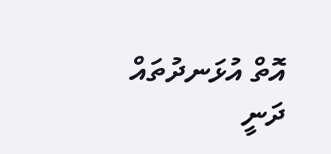އޮތް އުޅަނދުތައް ދަނީ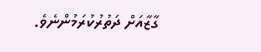ގާޒާއަށް ދަތުރުކުރަމުންނެވެ.